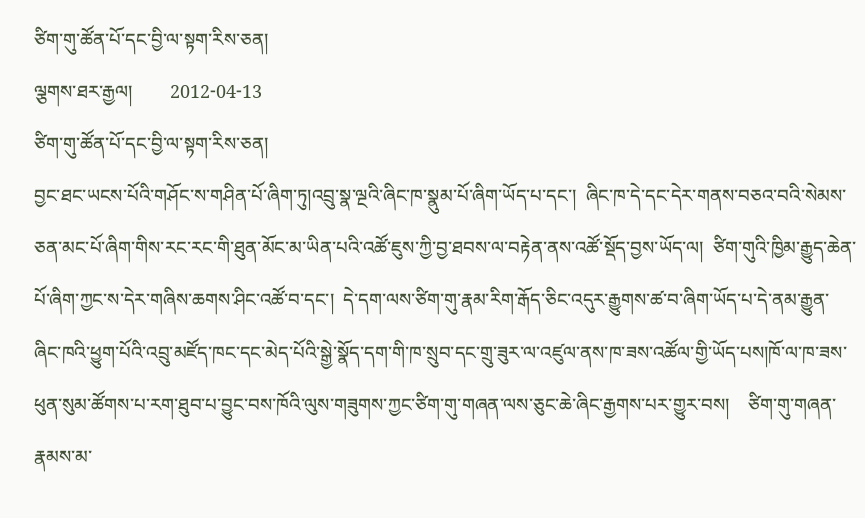ཙིག་གུ་ཚོན་པོ་དང་བྱི་ལ་སྟག་རིས་ཅན།
ལྕགས་ཐར་རྒྱལ།        2012-04-13
ཙིག་གུ་ཚོན་པོ་དང་བྱི་ལ་སྟག་རིས་ཅན།
བྱང་ཐང་ཡངས་པོའི་གཤོང་ས་གཤིན་པོ་ཞིག་ཏུ།འབྲུ་སྣ་ལྔའི་ཞིང་ཁ་སྣུམ་པོ་ཞིག་ཡོད་པ་དང་།  ཞིང་ཁ་དེ་དང་དེར་གནས་བཅའ་བའི་སེམས་ཅན་མང་པོ་ཞིག་གིས་རང་རང་གི་ཐུན་མོང་མ་ཡིན་པའི་འཚོ་ཇུས་ཀྱི་བྱ་ཐབས་ལ་བརྟེན་ནས་འཚོ་སྡོད་བྱས་ཡོད་ལ།  ཙིག་གུའི་ཁྱིམ་རྒྱུད་ཆེན་པོ་ཞིག་ཀྱང་ས་དེར་གཞིས་ཆགས་ཤིང་འཚོ་བ་དང་།  དེ་དག་ལས་ཙིག་གུ་རྣམ་རིག་རྒོད་ཅིང་འདུར་རྒྱུགས་ཚ་བ་ཞིག་ཡོད་པ་དེ་ནམ་རྒྱུན་ཞིང་ཁའི་ཕྱུག་པོའི་འབྲུ་མཛོད་ཁང་དང་མེད་པོའི་སྒྱེ་སྣོད་དག་གི་ཁ་སྲུབ་དང་གྲུ་ཟུར་ལ་འཛུལ་ནས་ཁ་ཟས་འཚོལ་གྱི་ཡོད་པས།ཁོ་ལ་ཁ་ཟས་ཕུན་སུམ་ཚོགས་པ་རག་ཐུབ་པ་བྱུང་བས་ཁོའི་ལུས་གཟུགས་ཀྱང་ཙིག་གུ་གཞན་ལས་ཅུང་ཆེ་ཞིང་རྒྱགས་པར་གྱུར་བས།    ཙིག་གུ་གཞན་རྣམས་མ་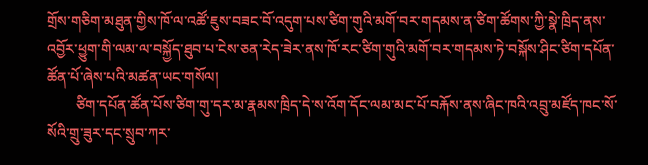གྲོས་གཅིག་མཐུན་གྱིས་ཁོ་ལ་འཚོ་ཇུས་བཟང་བོ་འདུག་པས་ཙིག་གུའི་མགོ་བར་གདམས་ན་ཙིག་ཚོགས་ཀྱི་སྣེ་ཁྲིད་ནས་འབྱོར་ཕྱུག་གི་ལམ་ལ་བསྐྱོད་ཐུབ་པ་ངེས་ཅན་རེད་ཟེར་ནས་ཁོ་རང་ཙིག་གུའི་མགོ་བར་གདམས་ཏེ་བསྐོས་ཤིང་ཙིག་དཔོན་ཚོན་པོ་ཞེས་པའི་མཚན་ཡང་གསོལ།
        ཙིག་དཔོན་ཚོན་པོས་ཙིག་གུ་དར་མ་རྣམས་ཁྲིད་དེ་ས་འོག་དོང་ལམ་མང་པོ་བརྐོས་ནས་ཞིང་ཁའི་འབྲུ་མཛོད་ཁང་སོ་སོའི་གྲུ་ཟུར་དང་སྲུབ་ཀར་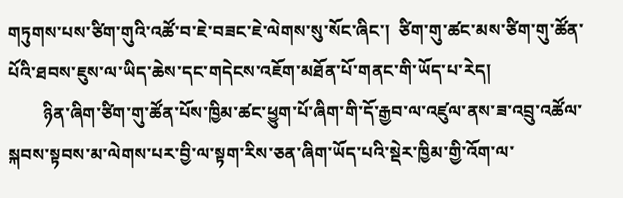གཏུགས་པས་ཙིག་གུའི་འཚོ་བ་ཇེ་བཟང་ཇེ་ལེགས་སུ་སོང་ཞིང་།  ཙིག་གུ་ཚང་མས་ཙིག་གུ་ཚོན་པོའི་ཐབས་ཇུས་ལ་ཡིད་ཆེས་དང་གདེངས་འཇོག་མཐོན་པོ་གནང་གི་ཡོད་པ་རེད།
        ཉིན་ཞིག་ཙིག་གུ་ཚོན་པོས་ཁྱིམ་ཚང་ཕྱུག་པོ་ཞིག་གི་དོ་རྒྱབ་ལ་འཛུལ་ནས་ཟ་འབྲུ་འཚོལ་སྐབས་སྟབས་མ་ལེགས་པར་བྱི་ལ་སྟག་རིས་ཅན་ཞིག་ཡོད་པའི་སྡེར་ཁྱིམ་གྱི་འོག་ལ་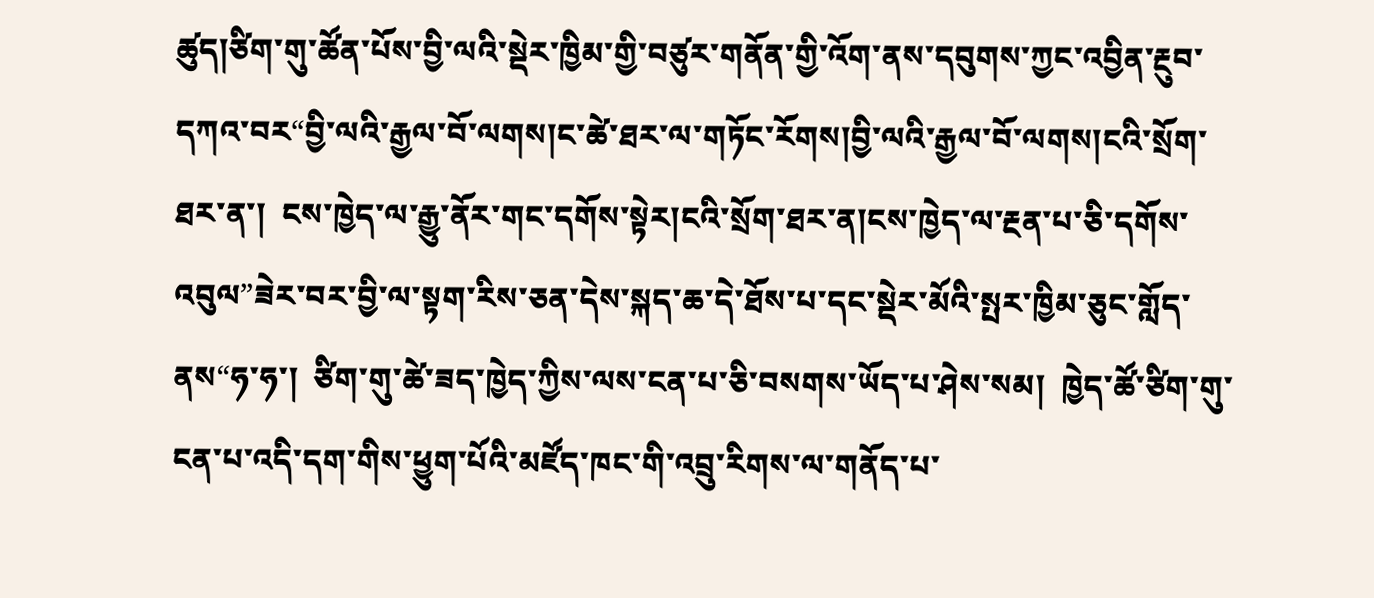ཚུད།ཙིག་གུ་ཚོན་པོས་བྱི་ལའི་སྡེར་ཁྱིམ་གྱི་བཙུར་གནོན་གྱི་འོག་ནས་དབུགས་ཀྱང་འབྱིན་རྔུབ་དཀའ་བར“བྱི་ལའི་རྒྱལ་བོ་ལགས།ང་ཚེ་ཐར་ལ་གཏོང་རོགས།བྱི་ལའི་རྒྱལ་བོ་ལགས།ངའི་སྲོག་ཐར་ན་།  ངས་ཁྱེད་ལ་རྒྱུ་ནོར་གང་དགོས་སྟེར།ངའི་སྲོག་ཐར་ན།ངས་ཁྱེད་ལ་རྔན་པ་ཅི་དགོས་འབུལ”ཟེར་བར་བྱི་ལ་སྟག་རིས་ཅན་དེས་སྐད་ཆ་དེ་ཐོས་པ་དང་སྡེར་མོའི་སྤར་ཁྱིམ་ཅུང་གློད་ནས“ཧ་ཧ་།  ཙིག་གུ་ཚེ་ཟད་ཁྱེད་ཀྱིས་ལས་ངན་པ་ཅི་བསགས་ཡོད་པ་ཤེས་སམ།  ཁྱེད་ཚོ་ཙིག་གུ་ངན་པ་འདི་དག་གིས་ཕྱུག་པོའི་མཛོད་ཁང་གི་འབྲུ་རིགས་ལ་གནོད་པ་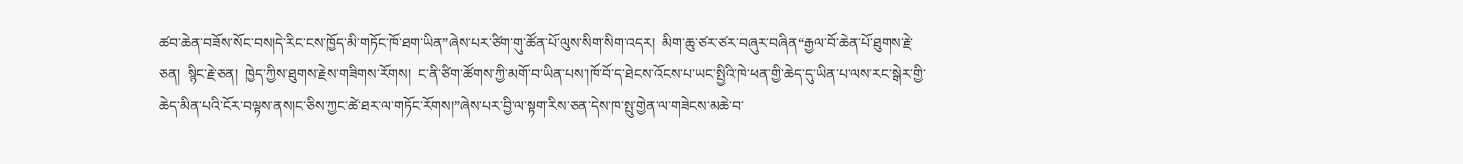ཚབ་ཆེན་བཟོས་སོང་བས།དེ་རིང་ངས་ཁྱོད་མི་གཏོང་ཁོ་ཐག་ཡིན”ཞེས་པར་ཙིག་གུ་ཚོན་པོ་ལུས་སིག་སིག་འདར།  མིག་ཆུ་ཙར་ཙར་བཞུར་བཞིན“རྒྱལ་བོ་ཆེན་པོ་ཐུགས་རྗེ་ཅན།  སྙིང་རྗེ་ཅན།  ཁྱེད་ཀྱིས་ཐུགས་རྗེས་གཟིགས་རོགས།  ང་ནི་ཙིག་ཚོགས་ཀྱི་མགོ་བ་ཡིན་པས་།ཁོ་བོ་ད་ཐེངས་འོངས་པ་ཡང་སྤྱིའི་ཁེ་ཕན་གྱི་ཆེད་དུ་ཡིན་པ་ལས་རང་སྒེར་གྱི་ཆེད་མིན་པའི་ངོར་བལྟས་ནས།ང་ཅིས་ཀྱང་ཚེ་ཐར་ལ་གཏོང་རོགས།”ཞེས་པར་བྱི་ལ་སྟག་རིས་ཅན་དེས་ཁ་སྤུ་གྱེན་ལ་གཟེངས་མཆེ་བ་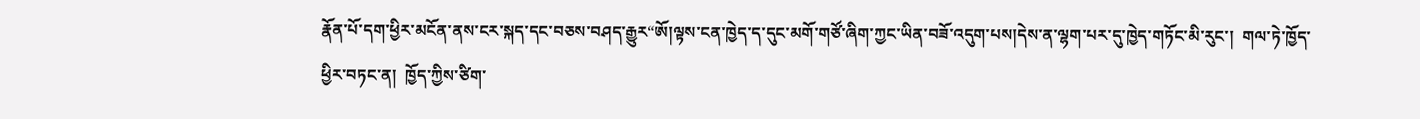རྣོན་པོ་དག་ཕྱིར་མངོན་ནས་ངར་སྐད་དང་བཅས་བཤད་རྒྱུར“ཨོ།ལྟས་ངན་ཁྱེད་ད་དུང་མགོ་གཙོ་ཞིག་ཀྱང་ཡིན་བཟོ་འདུག་པས།དེས་ན་ལྷག་པར་དུ་ཁྱེད་གཏོང་མི་རུང་།  གལ་ཏེ་ཁྱོད་ཕྱིར་བཏང་ན།  ཁྱོད་ཀྱིས་ཙིག་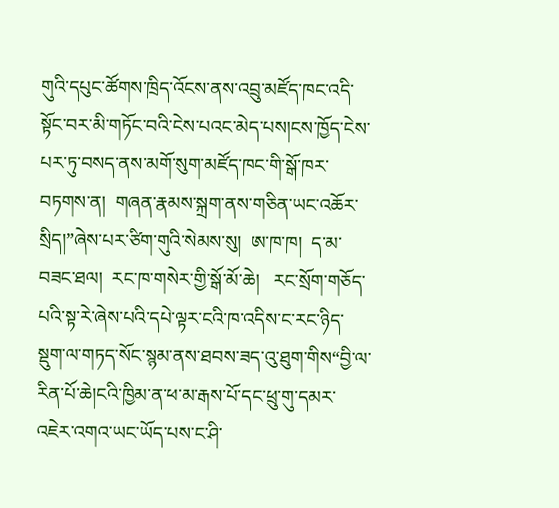གུའི་དཔུང་ཚོགས་ཁྲིད་འོངས་ནས་འབྲུ་མཛོད་ཁང་འདི་སྟོང་བར་མི་གཏོང་བའི་ངེས་པའང་མེད་པས།ངས་ཁྱོད་ངེས་པར་ཏུ་བསད་ནས་མགོ་སུག་མཛོད་ཁང་གི་སྒོ་ཁར་བཏགས་ན།  གཞན་རྣམས་སྐྲག་ནས་གཅིན་ཡང་འཆོར་སྲིད།”ཞེས་པར་ཙིག་གུའི་སེམས་སུ།  ཨ་ཁ་ཁ།  ད་མ་བཟང་ཐལ།  རང་ཁ་གསེར་གྱི་སྒོ་མོ་ཆེ།   རང་སྲོག་གཅོད་པའི་སྟ་རེ་ཞེས་པའི་དཔེ་ལྟར་ངའི་ཁ་འདིས་ང་རང་ཉིད་སྡུག་ལ་གཏད་སོང་སྙམ་ནས་ཐབས་ཟད་འུ་ཐུག་གིས“བྱི་ལ་རིན་པོ་ཆེ།ངའི་ཁྱིམ་ན་ཕ་མ་རྒས་པོ་དང་ཕྲུ་གུ་དམར་འཇེར་འགའ་ཡང་ཡོད་པས་ང་ཤི་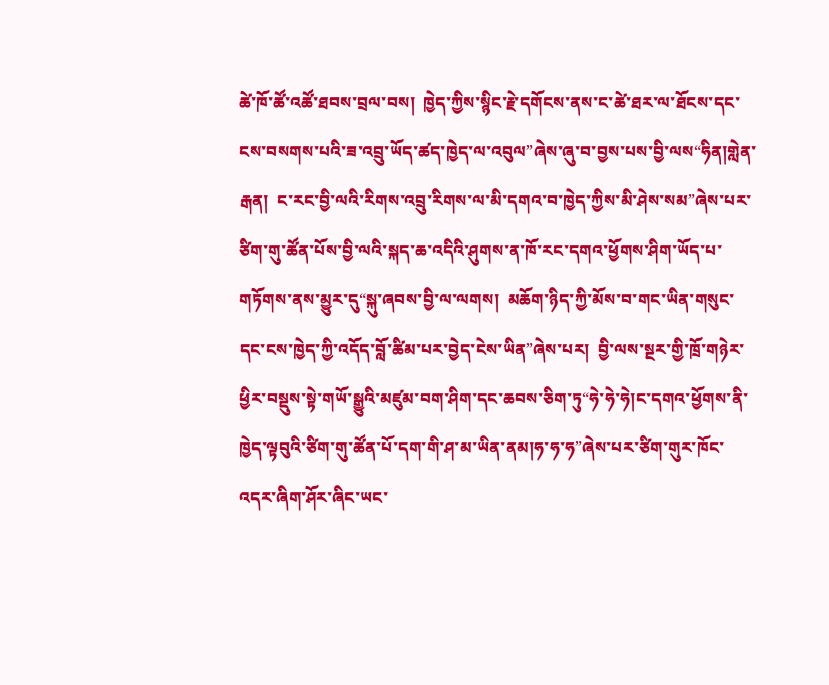ཚེ་ཁོ་ཚོ་འཚོ་ཐབས་བྲལ་བས།  ཁྱེད་ཀྱིས་སྙིང་རྗེ་དགོངས་ནས་ང་ཚེ་ཐར་ལ་ཐོངས་དང་ངས་བསགས་པའི་ཟ་འབྲུ་ཡོད་ཚད་ཁྱེད་ལ་འབུལ”ཞེས་ཞུ་བ་བྱས་པས་བྱི་ལས“ཧིན།གླེན་རྒན།  ང་རང་བྱི་ལའི་རིགས་འབྲུ་རིགས་ལ་མི་དགའ་བ་ཁྱེད་ཀྱིས་མི་ཤེས་སམ”ཞེས་པར་ཙིག་གུ་ཚོན་པོས་བྱི་ལའི་སྐད་ཆ་འདིའི་ཤུགས་ན་ཁོ་རང་དགའ་ཕྱོགས་ཤིག་ཡོད་པ་གཏོགས་ནས་མྱུར་དུ“སྐུ་ཞབས་བྱི་ལ་ལགས།  མཆོག་ཉིད་ཀྱི་མོས་བ་གང་ཡིན་གསུང་དང་ངས་ཁྱེད་ཀྱི་འདོད་བློ་ཚིམ་པར་བྱེད་ངེས་ཡིན”ཞེས་པར།  བྱི་ལས་སྔར་གྱི་ཁྲོ་གཉེར་ཕྱིར་བསྡུས་སྟེ་གཡོ་སྒྱུའི་མཛུམ་བག་ཤིག་དང་ཆབས་ཅིག་ཏུ“ཧེ་ཧེ་ཧེ།ང་དགའ་ཕྱོགས་ནི་ཁྱེད་ལྟབུའི་ཙིག་གུ་ཚོན་པོ་དག་གི་ཤ་མ་ཡིན་ནམ།ཧ་ཧ་ཧ”ཞེས་པར་ཙིག་གུར་ཁོང་འདར་ཞིག་ཤོར་ཞིང་ཡང་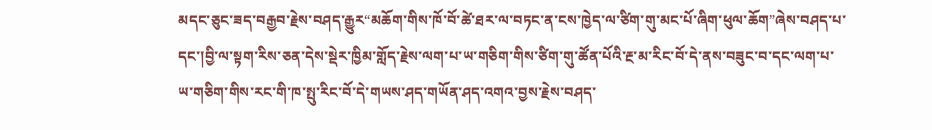མདང་ཅུང་ཟད་བརྒྱབ་རྗེས་བཤད་རྒྱུར“མཆོག་གིས་ཁོ་བོ་ཚེ་ཐར་ལ་བཏང་ན་ངས་ཁྱེད་ལ་ཙིག་གུ་མང་པོ་ཞིག་ཕུལ་ཆོག”ཞེས་བཤད་པ་དང་།བྱི་ལ་སྟག་རིས་ཅན་དེས་སྡེར་ཁྱིམ་གློད་རྗེས་ལག་པ་ཡ་གཅིག་གིས་ཙིག་གུ་ཚོན་པོའི་རྔ་མ་རིང་བོ་དེ་ནས་བཟུང་བ་དང་ལག་པ་ཡ་གཅིག་གིས་རང་གི་ཁ་སྤུ་རིང་བོ་དེ་གཡས་ཤད་གཡོན་ཤད་འགའ་བྱས་རྗེས་བཤད་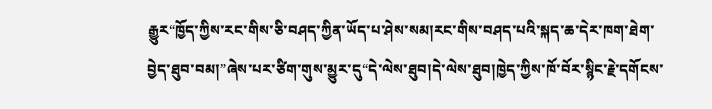རྒྱུར“ཁྱོད་ཀྱིས་རང་གིས་ཅི་བཤད་ཀྱིན་ཡོད་པ་ཤེས་སམ།རང་གིས་བཤད་པའི་སྐད་ཆ་དེར་ཁག་ཐེག་བྱེད་ཐུབ་བམ།”ཞེས་པར་ཙིག་གུས་མྱུར་དུ“དེ་ལེས་ཐུབ།དེ་ལེས་ཐུབ།ཁྱེད་ཀྱིས་ཁོ་བོར་སྙིང་རྗེ་དགོངས་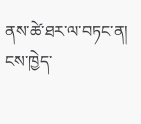ནས་ཚེ་ཐར་ལ་བཏང་ན།  ངས་ཁྱེད་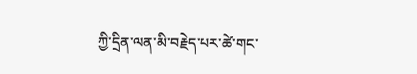ཀྱི་དྲིན་ལན་མི་བརྗེད་པར་ཚེ་གང་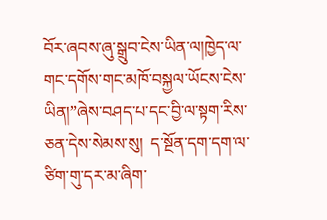བོར་ཞབས་ཞུ་སྒྲུབ་ངེས་ཡིན་ལ།ཁྱེད་ལ་གང་དགོས་གང་མཁོ་བསྐྱལ་ཡོངས་ངེས་ཡིན།”ཞེས་བཤད་པ་དང་བྱི་ལ་སྟག་རིས་ཅན་དེས་སེམས་སུ།  ད་སྔོན་དག་དག་ལ་ཙིག་གུ་དར་མ་ཞིག་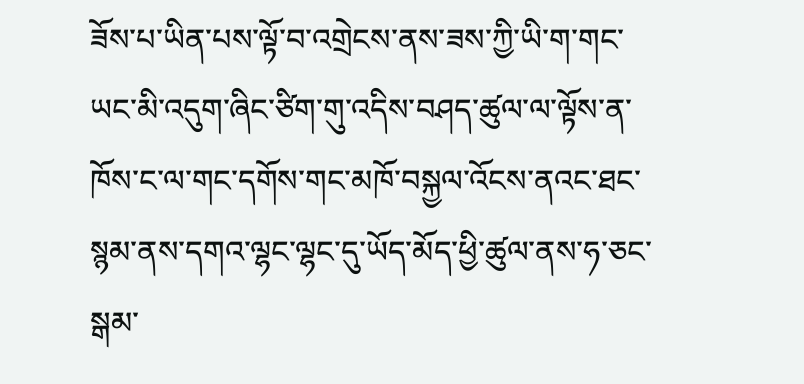ཟོས་པ་ཡིན་པས་ལྟོ་བ་འགྲེངས་ནས་ཟས་ཀྱི་ཡི་ག་གང་ཡང་མི་འདུག་ཞིང་ཙིག་གུ་འདིས་བཤད་ཚུལ་ལ་ལྟོས་ན་ཁོས་ང་ལ་གང་དགོས་གང་མཁོ་བསྐྱལ་འོངས་ནའང་ཐང་སྙམ་ནས་དགའ་ལྷང་ལྷང་དུ་ཡོད་མོད་ཕྱི་ཚུལ་ནས་ཧ་ཅང་སྒམ་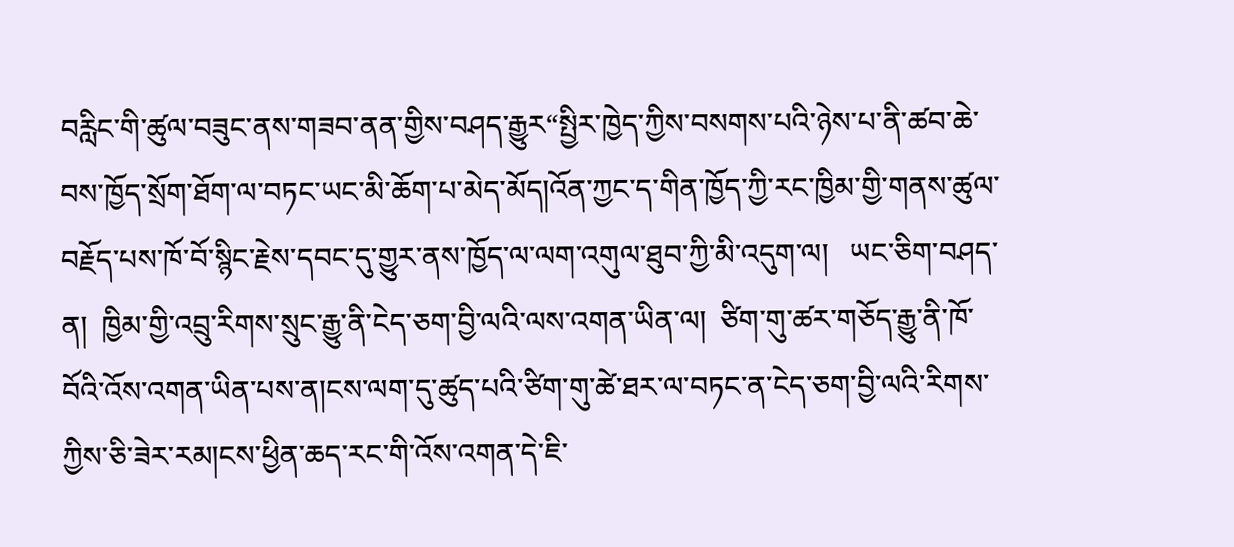བརླིང་གི་ཚུལ་བཟུང་ནས་གཟབ་ནན་གྱིས་བཤད་རྒྱུར“སྤྱིར་ཁྱེད་ཀྱིས་བསགས་པའི་ཉེས་པ་ནི་ཚབ་ཆེ་བས་ཁྱོད་སྲོག་ཐོག་ལ་བཏང་ཡང་མི་ཆོག་པ་མེད་མོད།འོན་ཀྱང་ད་གིན་ཁྱོད་ཀྱི་རང་ཁྱིམ་གྱི་གནས་ཚུལ་བརྗོད་པས་ཁོ་བོ་སྙིང་རྗེས་དབང་དུ་གྱུར་ནས་ཁྱོད་ལ་ལག་འགུལ་ཐུབ་ཀྱི་མི་འདུག་ལ།   ཡང་ཅིག་བཤད་ན།  ཁྱིམ་གྱི་འབྲུ་རིགས་སྲུང་རྒྱུ་ནི་ངེད་ཅག་བྱི་ལའི་ལས་འགན་ཡིན་ལ།  ཙིག་གུ་ཚར་གཅོད་རྒྱུ་ནི་ཁོ་བོའི་འོས་འགན་ཡིན་པས་ན།ངས་ལག་དུ་ཚུད་པའི་ཙིག་གུ་ཚེ་ཐར་ལ་བཏང་ན་ངེད་ཅག་བྱི་ལའི་རིགས་ཀྱིས་ཅི་ཟེར་རམ།ངས་ཕྱིན་ཆད་རང་གི་འོས་འགན་དེ་ཇི་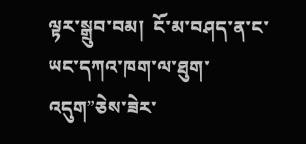ལྟར་སྒྲུབ་བམ།  ངོ་མ་བཤད་ན་ང་ཡང་དཀའ་ཁག་ལ་ཐུག་འདུག”ཅེས་ཟེར་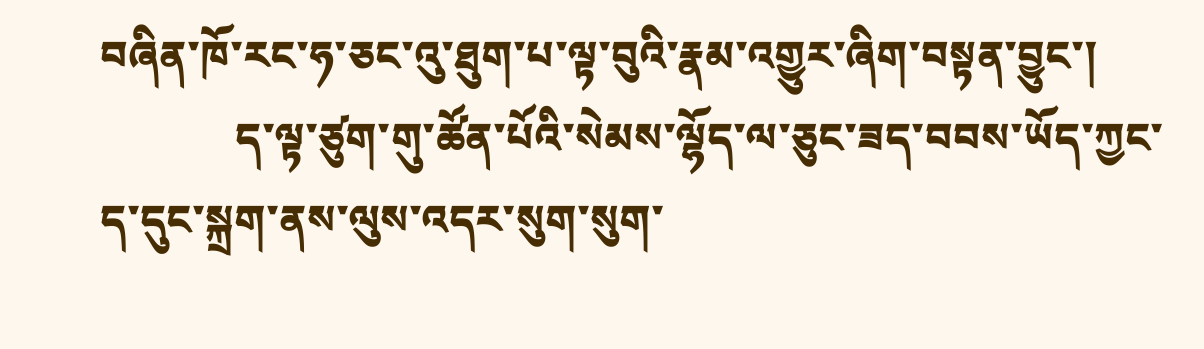བཞིན་ཁོ་རང་ཧ་ཅང་འུ་ཐུག་པ་ལྟ་བུའི་རྣམ་འགྱུར་ཞིག་བསྟན་བྱུང་།
             ད་ལྟ་ཙུག་གུ་ཚོན་པོའི་སེམས་ལྷོད་ལ་ཅུང་ཟད་བབས་ཡོད་ཀྱང་ད་དུང་སྐྲག་ནས་ལུས་འདར་སུག་སུག་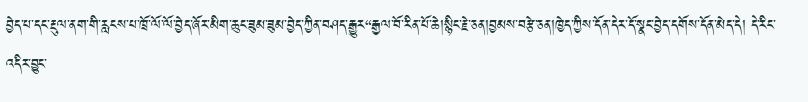བྱེད་པ་དང་རྔུལ་ནག་གི་རླངས་པ་ཁྲོ་ལོ་ལོ་བྱེད་ཞོར་མིག་ཆུང་ཟུམ་ཟུམ་བྱེད་ཀྱིན་བཤད་རྒྱུར“རྒྱལ་བོ་རིན་པོ་ཆེ།སྙིང་རྗེ་ཅན།བྱམས་བརྩེ་ཅན།ཁྱེད་ཀྱིས་དོན་དེར་དོ་སྣང་བྱེད་དགོས་དོན་མེད་དེ། དེ་རིང་འདིར་བྱུང་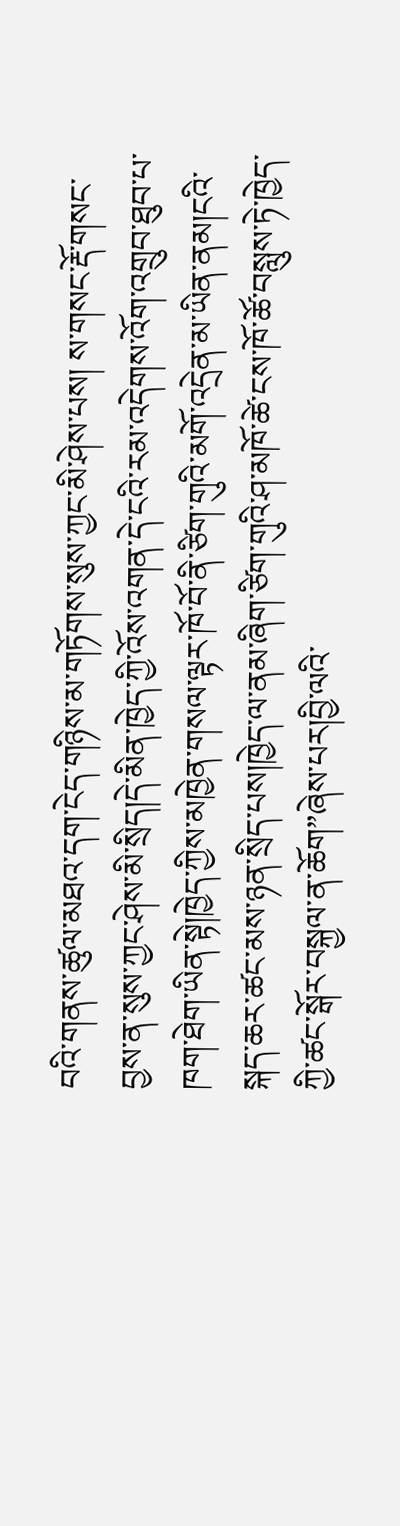བའི་གནས་ཚུལ་མཐའ་དག་ངེད་གཉིས་མ་གཏོགས་སུས་ཀྱང་མི་ཤེས་པས། ས་གསང་རྡོ་གསང་བྱས་ན་སུས་ཀྱང་ཤེས་མི་སྲིད།དེ་མིན་ཁྱེད་ཀྱི་འོས་འགན་དེ་ངའི་རམ་འདེགས་འོག་འགྲུབ་ཐུབ་པ་ཁག་ཐེག་ཡིན་སྟེ།ཁྱེད་ཀྱིས་མཁྱེན་གསལ་ལྟར་ཁོ་བོ་ནི་ཙིག་གུའི་མགོ་འདྲེན་མ་ཡིན་ནམ།ངའི་སྐད་ཆར་ཚང་མས་ཉན་སྲིད་པས།ཁྱེད་ལ་ནམ་ཞིག་ཙིག་གུའི་ཤ་མཁོ་ཚེ་ངས་ཁོ་ཚོ་བསླུས་ཏེ་ཁྱེད་ཀྱི་ཚང་སྒོར་བསྐྱལ་ན་ཆོག”ཞེས་པར།བྱི་ལའི་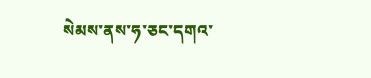སེམས་ནས་ཧ་ཅང་དགའ་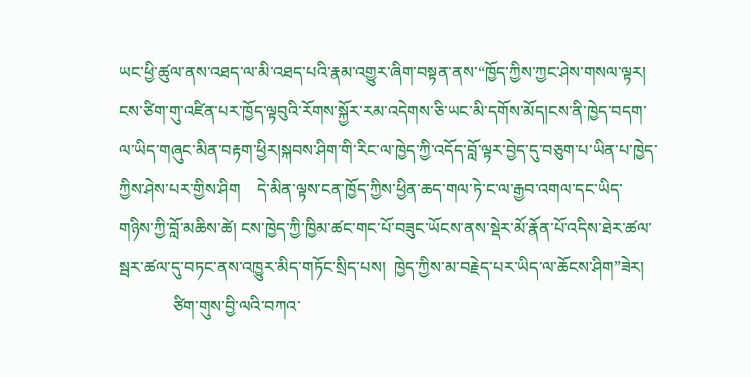ཡང་ཕྱི་ཚུལ་ནས་འཐད་ལ་མི་འཐད་པའི་རྣམ་འགྱུར་ཞིག་བསྟན་ནས་“ཁྱོད་ཀྱིས་ཀྱང་ཤེས་གསལ་ལྟར།  ངས་ཙིག་གུ་འཛིན་པར་ཁྱོད་ལྟབུའི་རོགས་སྐྱོར་རམ་འདེགས་ཅི་ཡང་མི་དགོས་མོད།ངས་ནི་ཁྱེད་བདག་ལ་ཡིད་གཞུང་མིན་བརྟག་ཕྱིར།སྐབས་ཤིག་གི་རིང་ལ་ཁྱེད་ཀྱི་འདོད་བློ་ལྟར་བྱེད་དུ་བཅུག་པ་ཡིན་པ་ཁྱེད་ཀྱིས་ཤེས་པར་གྱིས་ཤིག    དེ་མིན་ལྟས་ངན་ཁྱོད་ཀྱིས་ཕྱིན་ཆད་གལ་ཏེ་ང་ལ་རྒྱབ་འགལ་དང་ཡིད་གཉིས་ཀྱི་བློ་མཆིས་ཚེ། ངས་ཁྱེད་ཀྱི་ཁྱིམ་ཚང་གང་པོ་བཟུང་ཡོངས་ནས་སྡེར་མོ་རྣོན་པོ་འདིས་ཐེར་ཚལ་སྦར་ཚལ་དུ་བཏང་ནས་འཁྱུར་མིད་གཏོང་སྲིད་པས།  ཁྱེད་ཀྱིས་མ་བརྗེད་པར་ཡིད་ལ་ཆོངས་ཤིག”ཟེར།
             ཙིག་གུས་བྱི་ལའི་བཀའ་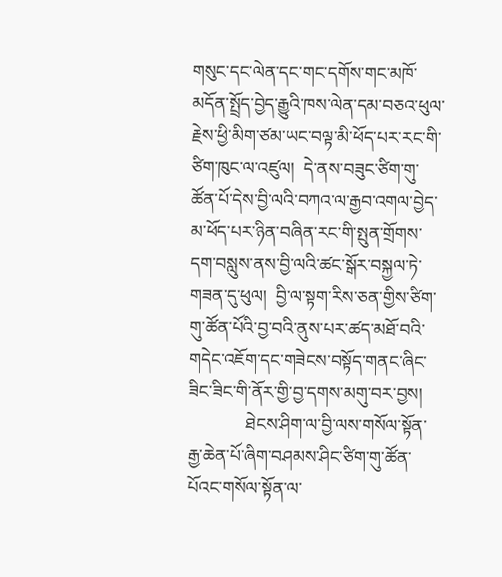གསུང་དང་ལེན་དང་གང་དགོས་གང་མཁོ་མདོན་སྤྲོད་བྱེད་རྒྱུའི་ཁས་ལེན་དམ་བཅའ་ཕུལ་རྗེས་ཕྱི་མིག་ཙམ་ཡང་བལྟ་མི་ཕོད་པར་རང་གི་ཙིག་ཁུང་ལ་འཛུལ།  དེ་ནས་བཟུང་ཙིག་གུ་ཚོན་པོ་དེས་བྱི་ལའི་བཀའ་ལ་རྒྱབ་འགལ་བྱེད་མ་ཕོད་པར་ཉིན་བཞིན་རང་གི་སྤུན་གྲོགས་དག་བསླུས་ནས་བྱི་ལའི་ཚང་སྒོར་བསྐྱལ་ཏེ་གཟན་དུ་ཕུལ།  བྱི་ལ་སྟག་རིས་ཅན་གྱིས་ཙིག་གུ་ཚོན་པོའི་བྱ་བའི་ནུས་པར་ཚད་མཐོ་བའི་གདེང་འཇོག་དང་གཟེངས་བསྟོད་གནང་ཞིང་ཟིང་ཟིང་གི་ནོར་གྱི་བྱ་དགས་མགུ་བར་བྱས།
             ཐེངས་ཤིག་ལ་བྱི་ལས་གསོལ་སྟོན་རྒྱ་ཆེན་པོ་ཞིག་བཤམས་ཤིང་ཙིག་གུ་ཚོན་པོའང་གསོལ་སྟོན་ལ་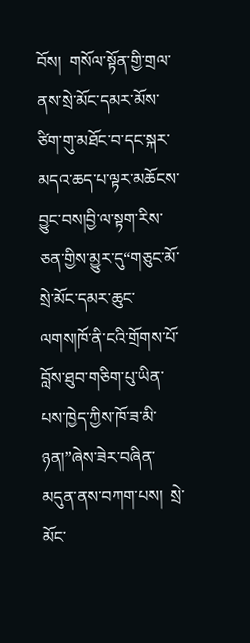བོས།  གསོལ་སྟོན་གྱི་གྲལ་ནས་སྲེ་མོང་དམར་མོས་ཙིག་གུ་མཐོང་བ་དང་སྐར་མདའ་ཆད་པ་ལྟར་མཆོངས་བྱུང་བས།བྱི་ལ་སྟག་རིས་ཅན་གྱིས་མྱུར་དུ“གཅུང་མོ་སྲེ་མོང་དམར་ཆུང་ལགས།ཁོ་ནི་ངའི་གྲོགས་པོ་བློས་ཐུབ་གཅིག་པུ་ཡིན་པས་ཁྱེད་ཀྱིས་ཁོ་ཟ་མི་ཉན།”ཞེས་ཟེར་བཞིན་མདུན་ནས་བཀག་པས།  སྲེ་མོང་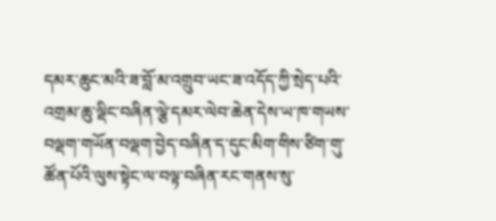དམར་ཆུང་མའི་ཟ་བློ་མ་འགྲུབ་ཡང་ཟ་འདོད་ཀྱི་སྲེད་པའི་འགྲམ་ཆུ་ལྡིང་བཞིན་ལྕེ་དམར་ལེབ་ཆེན་དེས་ཡ་ཁ་གཡས་བལྡག་གཡོན་བལྡག་བྱེད་བཞིན་ད་དུང་མིག་གིས་ཙིག་གུ་ཚོན་པོའི་ལུས་སྟེང་ལ་བལྟ་བཞིན་རང་གནས་སུ་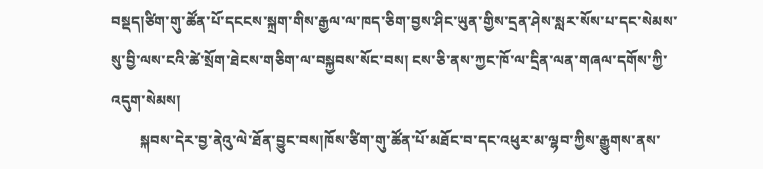བསྡད།ཙིག་གུ་ཚོན་པོ་དངངས་སྐྲག་གིས་རྒྱལ་ལ་ཁད་ཅིག་བྱས་ཤིང་ཡུན་གྱིས་དྲན་ཤེས་སླར་སོས་པ་དང་སེམས་སུ་བྱི་ལས་ངའི་ཚེ་སྲོག་ཐེངས་གཅིག་ལ་བསྐྱབས་སོང་བས། ངས་ཅི་ནས་ཀྱང་ཁོ་ལ་དྲིན་ལན་གཞལ་དགོས་ཀྱི་འདུག་སེམས།
        སྐབས་དེར་བྱ་ནེའུ་ལེ་ཐོན་བྱུང་བས།ཁོས་ཙིག་གུ་ཚོན་པོ་མཐོང་བ་དང་འཕུར་མ་ལྷབ་ཀྱིས་རྒྱུགས་ནས་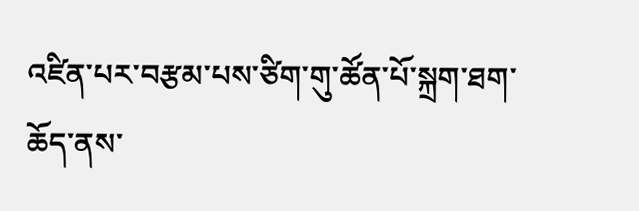འཛིན་པར་བརྩམ་པས་ཙིག་གུ་ཚོན་པོ་སྐྲག་ཐག་ཆོད་ནས་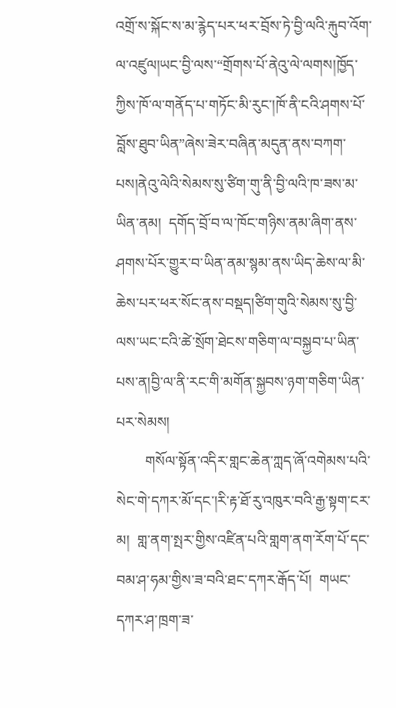འགྲོ་ས་སྐོང་ས་མ་རྙེད་པར་ཕར་བྲོས་ཏེ་བྱི་ལའི་རྐུབ་འོག་ལ་འཛུལ།ཡང་བྱི་ལས་“གྲོགས་པོ་ནེའུ་ལེ་ལགས།ཁྱོད་ཀྱིས་ཁོ་ལ་གནོད་པ་གཏོང་མི་རུང་།ཁོ་ནི་ངའི་ཤགས་པོ་བློས་ཐུབ་ཡིན”ཞེས་ཟེར་བཞིན་མདུན་ནས་བཀག་པས།ནེའུ་ལེའི་སེམས་སུ་ཙིག་གུ་ནི་བྱི་ལའི་ཁ་ཟས་མ་ཡིན་ནམ།  དགོད་བྲོ་བ་ལ་ཁོང་གཉིས་ནམ་ཞིག་ནས་ཤགས་པོར་གྱུར་བ་ཡིན་ནམ་སྙམ་ནས་ཡིད་ཆེས་ལ་མི་ཆེས་པར་ཕར་སོང་ནས་བསྡད།ཙིག་གུའི་སེམས་སུ་བྱི་ལས་ཡང་ངའི་ཚེ་སྲོག་ཐེངས་གཅིག་ལ་བསྐྱབ་པ་ཡིན་པས་ན།བྱི་ལ་ནི་རང་གི་མགོན་སྐྱབས་ཉག་གཅིག་ཡིན་པར་སེམས།
        གསོལ་སྟོན་འདིར་གླང་ཆེན་ཀླད་ཞོ་འགེམས་པའི་སེང་གེ་དཀར་མོ་དང་།རི་རྟ་ཐོ་རུ་འཁུར་བའི་རྒྱ་སྟག་ངར་མ།  གླ་ནག་སྤར་གྱིས་འཛིན་པའི་གླག་ནག་རོག་པོ་དང་བམ་ཤ་ཧམ་གྱིས་ཟ་བའི་ཐང་དཀར་རྒོད་པོ།  གཡང་དཀར་ཤ་ཁྲག་ཟ་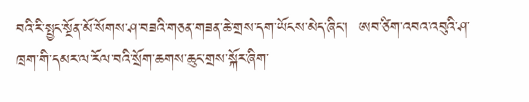བའི་རི་སྤྱང་སྔོན་མོ་སོགས་ཤ་བཟའི་གཅན་གཟན་ཆེ་གྲས་དག་ཡོངས་མེད་ཞིང་།  ཨབ་ཙིག་འབའ་འབུའི་ཤ་ཁྲག་གི་དམར་ལ་རོལ་བའི་སྲོག་ཆགས་ཆུང་གྲས་སྐོར་ཞིག་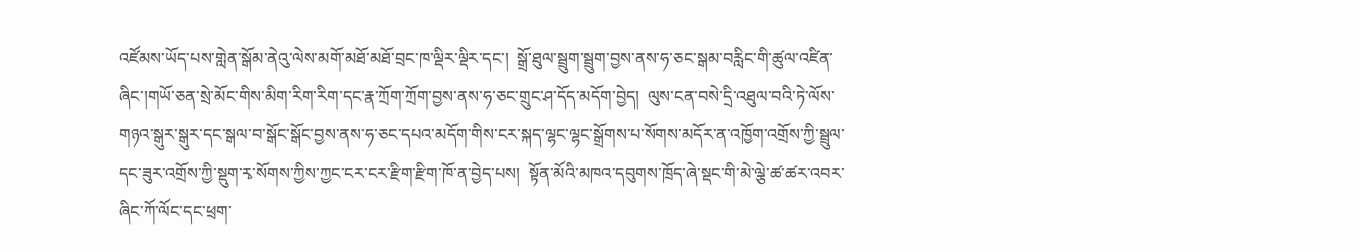འཛོམས་ཡོད་པས་གླེན་སྒོམ་ནེའུ་ལེས་མགོ་མཐོ་མཐོ་བྲང་ཁ་ལྡིར་ལྡིར་དང་།  སྒྲོ་ཐུལ་སྦྲུག་སྦྲུག་བྱས་ནས་ཧ་ཅང་སྒམ་བརླིང་གི་ཚུལ་འཛིན་ཞིང་།གཡོ་ཅན་སྲེ་མོང་གིས་མིག་རིག་རིག་དང་རྣ་ཀྲོག་ཀྲོག་བྱས་ནས་ཧ་ཅང་གྲུང་ཤ་དོད་མདོག་བྱེད།  ལུས་ངན་བསེ་དྲི་འཐུལ་བའི་ཏེ་ལོས་གཉའ་སྒུར་སྒུར་དང་སྒལ་བ་སྒོང་སྒོང་བྱས་ནས་ཧ་ཅང་དཔའ་མདོག་གིས་ངར་སྐད་ལྷང་ལྷང་སྒྲོགས་པ་སོགས་མདོར་ན་འཁྱོག་འགྲོས་ཀྱི་སྦྲུལ་དང་ཟུར་འགྲོས་ཀྱི་སྡུག་རྭ་སོགས་ཀྱིས་ཀྱང་ངར་ངར་རྫིག་རྫིག་ཁོ་ན་བྱེད་པས།  སྟོན་མོའི་མཁའ་དབུགས་ཁྲོད་ཞེ་སྡང་གི་མེ་ལྕེ་ཚ་ཚར་འབར་ཞིང་ཀོ་ལོང་དང་ཕྲག་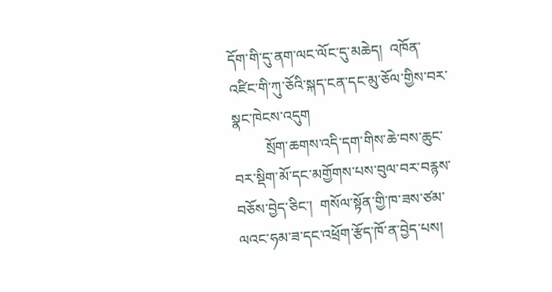དོག་གི་དུ་ནག་ལང་ལོང་དུ་མཆེད།  འཁོན་འཛིང་གི་ཀུ་ཅོའི་སྐད་ངན་དང་མུ་ཅོལ་གྱིས་བར་སྣང་ཁེངས་འདུག
         སྲོག་ཆགས་འདི་དག་གིས་ཆེ་བས་ཆུང་བར་སྡིག་མོ་དང་མགྱོགས་པས་བུལ་བར་བརྙས་བཅོས་བྱེད་ཅིང་།  གསོལ་སྟོན་གྱི་ཁ་ཟས་ཙམ་ལའང་ཧམ་ཟ་དང་འཕྲོག་རྩོད་ཁོ་ན་བྱེད་པས།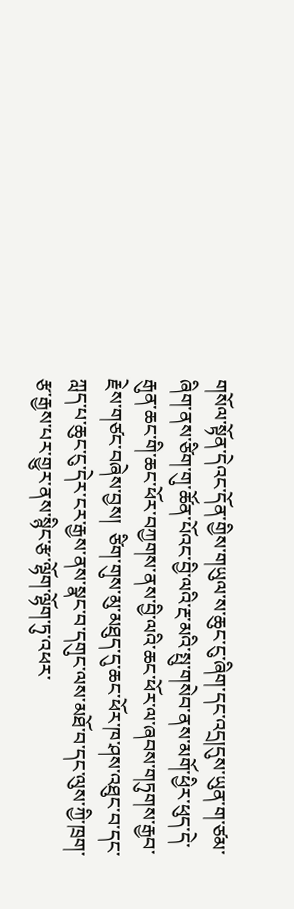གསོལ་སྟོན་དེའང་དོན་གྱིས་གཡུལ་ས་ཆུང་ངུ་ཞིག་དང་འདྲ།དུས་ཡུན་ག་ཙམ་ཞིག་ནས་ཙིག་གུ་ཚོན་པོའང་བྱི་ལའི་རྔ་མའི་སྤུ་གསེབ་ནས་མགོ་ཕྱིར་ཕུད་དེ་རྒུན་ཆང་གི་ཆང་ཕོར་བཀྱགས་ནས་བྱི་ལའི་ཆང་ཕོར་ལ་ཞབས་གཏུགས་རྒྱབ་རྗེས་གཙང་བཞེས་བྱས།  ཙིག་གུས་མུ་མཐུད་དུ་ཆང་ཕོར་ཁ་ཤས་འཐུང་བ་དང་ཀླད་པ་ཆུང་ངུ་དེར་ངར་རྒྱས་ནས་སྣང་བ་དགུང་ལས་མཐོ་བ་དང་ལུས་ཀྱི་ཁྲག་རྩ་རྒྱས་པར་གྱུར་ནས་སྙིང་རྩ་ལྷོག་ལྷོག་ཏུ་འཕར་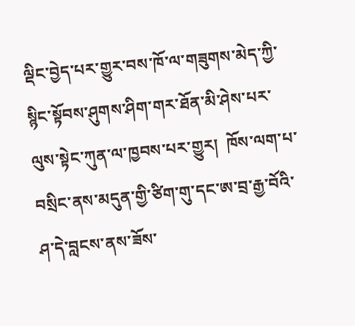ལྡིང་བྱེད་པར་གྱུར་བས་ཁོ་ལ་གཟུགས་མེད་ཀྱི་སྙིང་སྟོབས་ཤུགས་ཤིག་གར་ཐོན་མི་ཤེས་པར་ལུས་སྟེང་ཀུན་ལ་ཁྱབས་པར་གྱུར།  ཁོས་ལག་པ་བསྲིང་ནས་མདུན་གྱི་ཙིག་གུ་དང་ཨ་བྲ་རྒྱ་བོའི་ཤ་དེ་བླངས་ནས་ཟོས་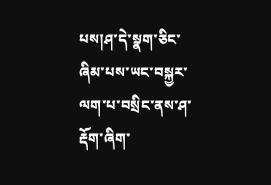པས།ཤ་དེ་སྣག་ཅིང་ཞིམ་པས་ཡང་བསྐྱར་ལག་པ་བསྲིང་ནས་ཤ་རྡོག་ཞིག་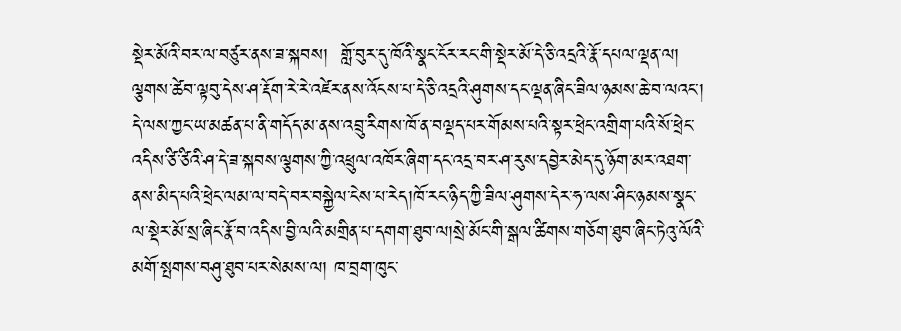སྡེར་མོའི་བར་ལ་བཙུར་ནས་ཟ་སྐབས།  གློ་བུར་དུ་ཁོའི་སྣང་ངོར་རང་གི་སྡེར་མོ་དེ་ཅི་འདྲའི་རྣོ་དཔལ་ལྡན་ལ།  ལྕགས་ཚེབ་ལྟབུ་དེས་ཤ་རྡོག་རེ་རེ་འཛེར་ནས་འོངས་པ་དེ་ཅི་འདྲའི་ཤུགས་དང་ལྡན་ཞིང་ཟིལ་ཉམས་ཆེ་བ་ལའང་།  དེ་ལས་ཀྱང་ཡ་མཚན་པ་ནི་གདོད་མ་ནས་འབྲུ་རིགས་ཁོ་ན་བལྡད་པར་གོམས་པའི་སྟར་ཕྲེང་འགྲིག་པའི་སོ་ཕྲེང་འདིས་ཙི་ཙིའི་ཤ་དེ་ཟ་སྐབས་ལྕགས་ཀྱི་འཕྲུལ་འཁོར་ཞིག་དང་འདྲ་བར་ཤ་རུས་དབྱེར་མེད་དུ་ཉོག་མར་འཐག་ནས་མིད་པའི་ཕྲེང་ལམ་ལ་བདེ་བར་བསྐྱེལ་ངེས་པ་རེད།ཁོ་རང་ཉིད་ཀྱི་ཟིལ་ཤུགས་དེར་ཧ་ལས་ཤིང་ཉམས་སྣང་ལ་སྡེར་མོ་སྲ་ཞིང་རྣོ་བ་འདིས་བྱི་ལའི་མགྲིན་པ་དགག་ཐུབ་ལ།སྲེ་མོང་གི་སྒལ་ཚིགས་གཅོག་ཐུབ་ཞིང་ཏེའུ་ལོའི་མགོ་སྤགས་བཤུ་ཐུབ་པར་སེམས་ལ། ཁ་བྲག་ཁུང་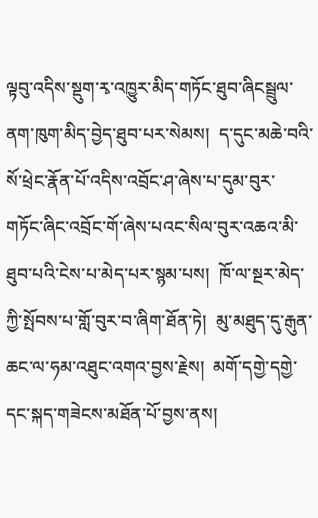ལྟབུ་འདིས་སྡུག་རྭ་འཁྱུར་མིད་གཏོང་ཐུབ་ཞིངསྦྲུལ་ནག་ཁུག་མིད་བྱེད་ཐུབ་པར་སེམས།  ད་དུང་མཆེ་བའི་སོ་ཕྲེང་རྣོན་པོ་འདིས་འབྲོང་ཤ་ཞེས་པ་དུམ་བུར་གཏོང་ཞིང་འབྲོང་གོ་ཞེས་པའང་སིལ་བུར་འཆའ་མི་ཐུབ་པའི་ངེས་པ་མེད་པར་སྙམ་པས།  ཁོ་ལ་སྔར་མེད་ཀྱི་སྤོབས་པ་གློ་བུར་བ་ཞིག་ཐོན་ཏེ།  མུ་མཐུད་དུ་རྒུན་ཆང་ལ་ཧམ་འཐུང་འགའ་བྱས་རྗེས།  མགོ་དགྱེ་དགྱེ་དང་སྐད་གཟེངས་མཐོན་པོ་བྱས་ནས།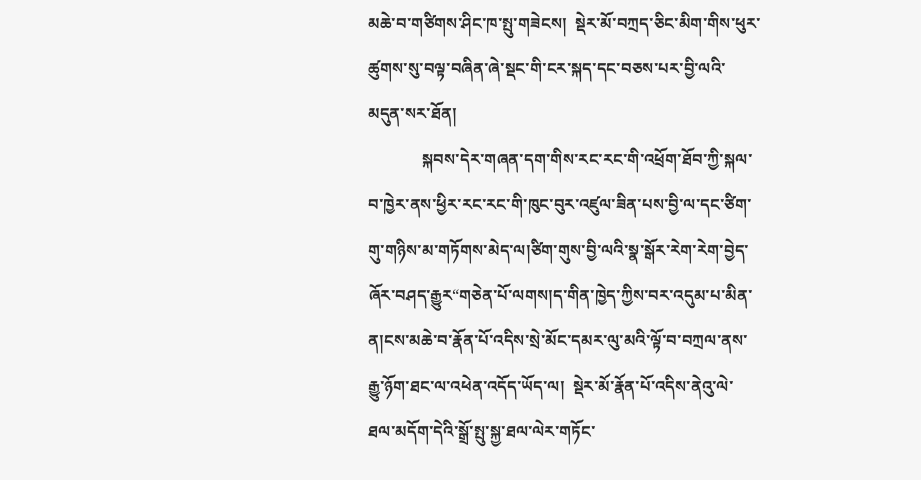མཆེ་བ་གཙིགས་ཤིང་ཁ་སྤུ་གཟེངས།  སྡེར་མོ་བཀྲད་ཅིང་མིག་གིས་ཕུར་ཚུགས་སུ་བལྟ་བཞིན་ཞེ་སྡང་གི་ངར་སྐད་དང་བཅས་པར་བྱི་ལའི་མདུན་སར་ཐོན།
             སྐབས་དེར་གཞན་དག་གིས་རང་རང་གི་འཕྲོག་ཐོབ་ཀྱི་སྐལ་བ་ཁྱེར་ནས་ཕྱིར་རང་རང་གི་ཁུང་བུར་འཛུལ་ཟིན་པས་བྱི་ལ་དང་ཙིག་གུ་གཉིས་མ་གཏོགས་མེད་ལ།ཙིག་གུས་བྱི་ལའི་སྣ་སྒོར་རེག་རེག་བྱེད་ཞོར་བཤད་རྒྱུར“གཅེན་པོ་ལགས།ད་གིན་ཁྱེད་ཀྱིས་བར་འདུམ་པ་མིན་ན།ངས་མཆེ་བ་རྣོན་པོ་འདིས་སྲེ་མོང་དམར་ལུ་མའི་ལྟོ་བ་བཀྲལ་ནས་རྒྱུ་ཉོག་ཐང་ལ་འཕེན་འདོད་ཡོད་ལ།  སྡེར་མོ་རྣོན་པོ་འདིས་ནེའུ་ལེ་ཐལ་མདོག་དེའི་སྒྲོ་སྤུ་སྐྱ་ཐལ་ལེར་གཏོང་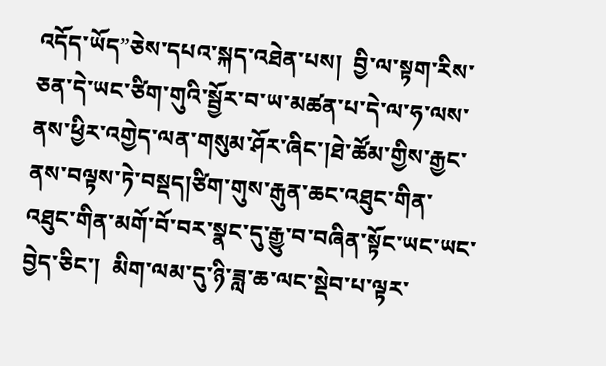འདོད་ཡོད”ཅེས་དཔའ་སྐད་འཐེན་པས།  བྱི་ལ་སྟག་རིས་ཅན་དེ་ཡང་ཙིག་གུའི་སྦྱོར་བ་ཡ་མཚན་པ་དེ་ལ་ཧ་ལས་ནས་ཕྱིར་འགྱེད་ལན་གསུམ་ཤོར་ཞིང་།ཐེ་ཚོམ་གྱིས་རྒྱང་ནས་བལྟས་ཏེ་བསྡད།ཙིག་གུས་རྒུན་ཆང་འཐུང་གིན་འཐུང་གིན་མགོ་བོ་བར་སྣང་དུ་རྒྱུ་བ་བཞིན་སྟོང་ཡང་ཡང་བྱེད་ཅིང་།  མིག་ལམ་དུ་ཉི་ཟླ་ཆ་ལང་སྡེབ་པ་ལྟར་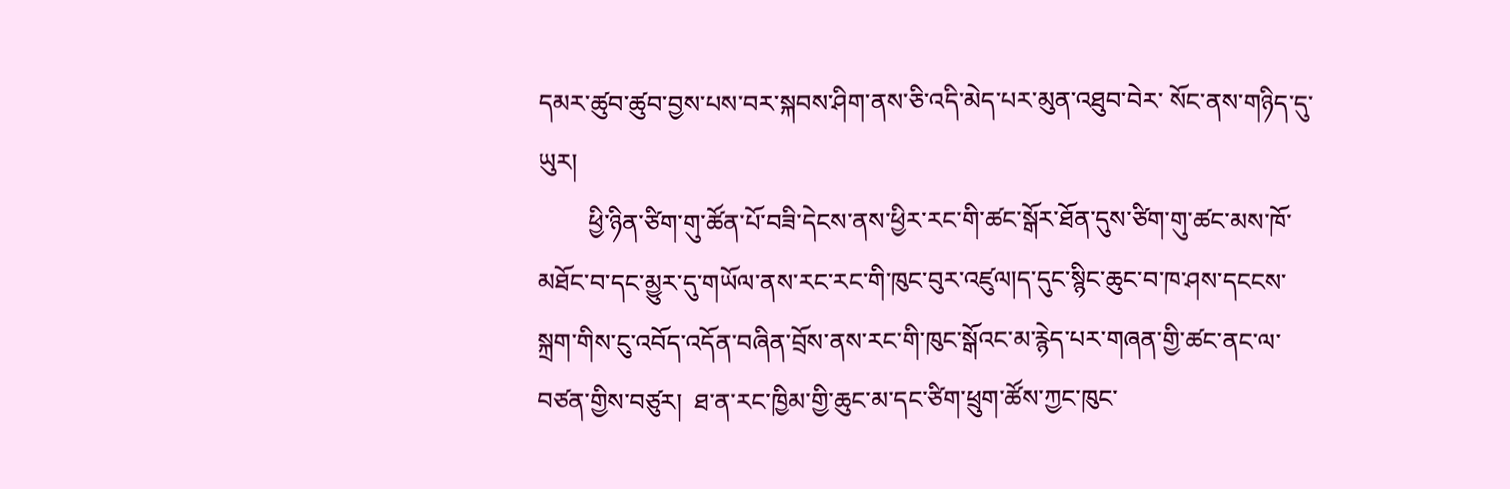དམར་ཚུབ་ཚུབ་བྱས་པས་བར་སྐབས་ཤིག་ནས་ཅི་འདི་མེད་པར་མུན་འཐུབ་བེར་ སོང་ནས་གཉིད་དུ་ཡུར།
        ཕྱི་ཉིན་ཙིག་གུ་ཚོན་པོ་བཟི་དེངས་ནས་ཕྱིར་རང་གི་ཚང་སྒོར་ཐོན་དུས་ཙིག་གུ་ཚང་མས་ཁོ་མཐོང་བ་དང་མྱུར་དུ་གཡོལ་ནས་རང་རང་གི་ཁུང་བུར་འཛུལ།ད་དུང་སྙིང་ཆུང་བ་ཁ་ཤས་དངངས་སྐྲག་གིས་ངུ་འབོད་འདོན་བཞིན་བྲོས་ནས་རང་གི་ཁུང་སྒོའང་མ་རྙེད་པར་གཞན་གྱི་ཚང་ནང་ལ་བཙན་གྱིས་བཙུར།  ཐ་ན་རང་ཁྱིམ་གྱི་ཆུང་མ་དང་ཙིག་ཕྲུག་ཚོས་ཀྱང་ཁུང་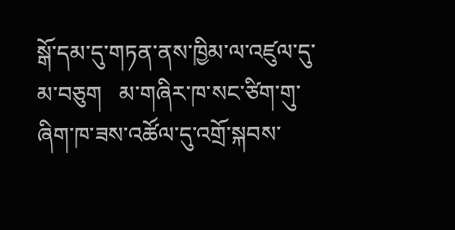སྒོ་དམ་དུ་གཏན་ནས་ཁྱིམ་ལ་འཛུལ་དུ་མ་བཅུག   མ་གཞིར་ཁ་སང་ཙིག་གུ་ཞིག་ཁ་ཟས་འཚོལ་དུ་འགྲོ་སྐབས་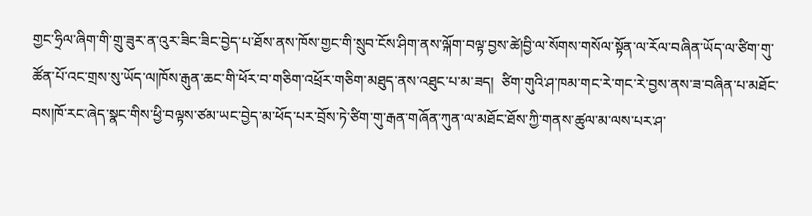གྱང་ཧྲིལ་ཞིག་གི་གྲུ་ཟུར་ན་འུར་ཟིང་ཟིང་བྱེད་པ་ཐོས་ནས་ཁོས་གྱང་གི་སྲུབ་ངོས་ཤིག་ནས་ལྐོག་བལྟ་བྱས་ཚེ།བྱི་ལ་སོགས་གསོལ་སྟོན་ལ་རོལ་བཞིན་ཡོད་ལ་ཙིག་གུ་ཚོན་པོ་འང་གྲས་སུ་ཡོད་ལ།ཁོས་རྒུན་ཆང་གི་ཕོར་བ་གཅིག་འཕྲོར་གཅིག་མཐུད་ནས་འཐུང་པ་མ་ཟད།  ཙིག་གུའི་ཤ་ཁམ་གང་རེ་གང་རེ་བྱས་ནས་ཟ་བཞིན་པ་མཐོང་བས།ཁོ་རང་ཞེད་སྣང་གིས་ཕྱི་བལྟས་ཙམ་ཡང་བྱེད་མ་ཕོད་པར་བྲོས་ཏེ་ཙིག་གུ་རྒན་གཞོན་ཀུན་ལ་མཐོང་ཐོས་ཀྱི་གནས་ཚུལ་མ་ལས་པར་ཤ་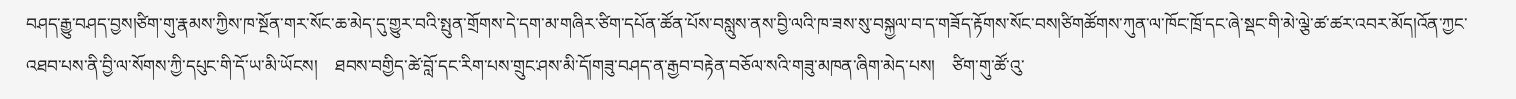བཤད་རྒྱུ་བཤད་བྱས།ཙིག་གུ་རྣམས་ཀྱིས་ཁ་སྔོན་གར་སོང་ཆ་མེད་དུ་གྱུར་བའི་སྤུན་གྲོགས་དེ་དག་མ་གཞིར་ཙིག་དཔོན་ཚོན་པོས་བསླུས་ནས་བྱི་ལའི་ཁ་ཟས་སུ་བསྐྱལ་བ་ད་གཟོད་རྟོགས་སོང་བས།ཙིགཚོགས་ཀུན་ལ་ཁོང་ཁྲོ་དང་ཞེ་སྡང་གི་མེ་ལྕེ་ཚ་ཚར་འབར་མོད།འོན་ཀྱང་འཐབ་པས་ནི་བྱི་ལ་སོགས་ཀྱི་དཔུང་གི་དོ་ཡ་མི་ཡོངས།    ཐབས་བགྱིད་ཚེ་བློ་དང་རིག་པས་གྲུང་ཤས་མི་དོ།གཟུ་བཤད་ན་རྒྱབ་བརྟེན་བཅོལ་སའི་གཟུ་མཁན་ཞིག་མེད་པས།    ཙིག་གུ་ཚོ་འུ་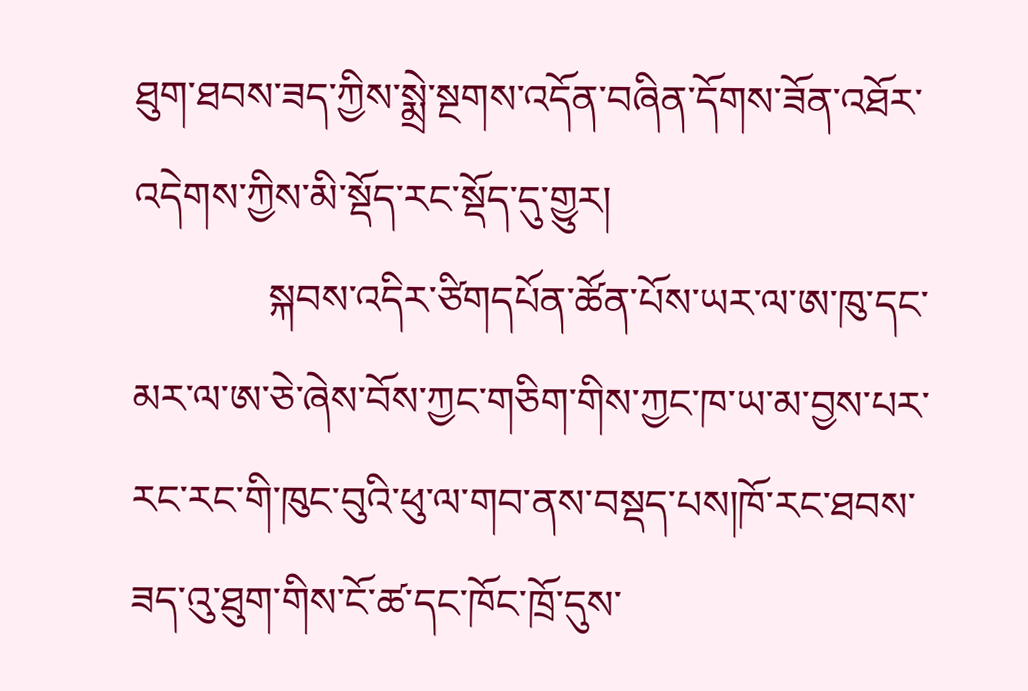ཐུག་ཐབས་ཟད་ཀྱིས་སྨྲེ་སྔགས་འདོན་བཞིན་དོགས་ཟོན་འཐོར་འདེགས་ཀྱིས་མི་སྡོད་རང་སྡོད་དུ་གྱུར།
             སྐབས་འདིར་ཙིགདཔོན་ཚོན་པོས་ཡར་ལ་ཨ་ཁུ་དང་མར་ལ་ཨ་ཅེ་ཞེས་བོས་ཀྱང་གཅིག་གིས་ཀྱང་ཁ་ཡ་མ་བྱས་པར་རང་རང་གི་ཁུང་བུའི་ཕུ་ལ་གབ་ནས་བསྡད་པས།ཁོ་རང་ཐབས་ཟད་འུ་ཐུག་གིས་ངོ་ཚ་དང་ཁོང་ཁྲོ་དུས་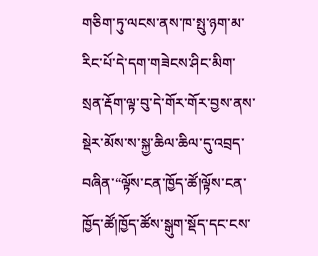གཅིག་ཏུ་ལངས་ནས་ཁ་སྤུ་ཉག་མ་རིང་པོ་དེ་དག་གཟེངས་ཤིང་མིག་སྲན་རྡོག་ལྟ་བུ་དེ་གོར་གོར་བྱས་ནས་སྡེར་མོས་ས་སྐྱ་ཆིལ་ཆིལ་དུ་འབྲད་བཞིན་“ལྟོས་ངན་ཁྱོད་ཚོ།ལྟོས་ངན་ཁྱོད་ཚོ།ཁྱོད་ཚོས་སྒུག་སྡོད་དང་ངས་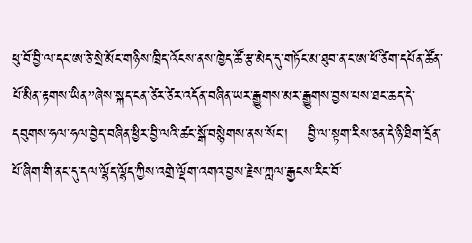ཕུ་བོ་བྱི་ལ་དང་ཨ་ཅེ་སྲེ་མོང་གཉིས་ཁྲིད་འོངས་ནས་ཁྱེད་ཚོ་རྩ་མེད་དུ་གཏོང་མ་ཐུབ་ན་ང་ཨ་ཕོ་ཙིག་དཔོན་ཚོན་པོ་མིན་རྟགས་ཡིན”ཞེས་སྐད་ངན་ཙེར་ཙེར་འདོན་བཞིན་ཡར་རྒྱུགས་མར་རྒྱུགས་བྱས་པས་ཐང་ཆད་དེ་དབུགས་ཧལ་ཧལ་བྱེད་བཞིན་ཕྱིར་བྱི་ལའི་ཚང་སྒོ་བསྙེགས་ནས་སོང་།    བྱི་ལ་སྟག་རིས་ཅན་དེ་ཉི་ཐིག་དྲོན་པོ་ཞིག་གི་ནང་དུ་དལ་ལྷོད་ལྷོད་ཀྱིས་འགྲེ་ལྡོག་འགའ་བྱས་རྗེས་ཀླལ་རྒྱངས་རིང་བོ་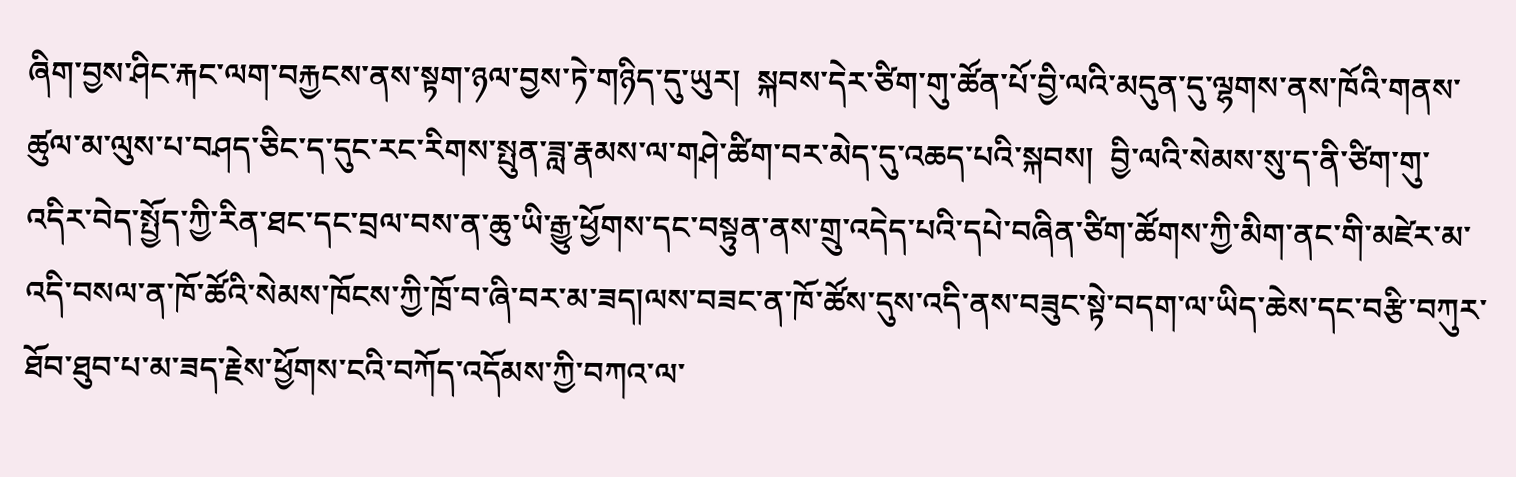ཞིག་བྱས་ཤིང་རྐང་ལག་བརྐྱངས་ནས་སྟག་ཉལ་བྱས་ཏེ་གཉིད་དུ་ཡུར།  སྐབས་དེར་ཙིག་གུ་ཚོན་པོ་བྱི་ལའི་མདུན་དུ་ལྷགས་ནས་ཁོའི་གནས་ཚུལ་མ་ལུས་པ་བཤད་ཅིང་ད་དུང་རང་རིགས་སྤུན་ཟླ་རྣམས་ལ་གཤེ་ཚིག་བར་མེད་དུ་འཆད་པའི་སྐབས།  བྱི་ལའི་སེམས་སུ་ད་ནི་ཙིག་གུ་འདིར་བེད་སྤྱོད་ཀྱི་རིན་ཐང་དང་བྲལ་བས་ན་ཆུ་ཡི་རྒྱུ་ཕྱོགས་དང་བསྟུན་ནས་གྲུ་འདེད་པའི་དཔེ་བཞིན་ཙིག་ཚོགས་ཀྱི་མིག་ནང་གི་མཛེར་མ་འདི་བསལ་ན་ཁོ་ཚོའི་སེམས་ཁོངས་ཀྱི་ཁྲོ་བ་ཞི་བར་མ་ཟད།ལས་བཟང་ན་ཁོ་ཚོས་དུས་འདི་ནས་བཟུང་སྟེ་བདག་ལ་ཡིད་ཆེས་དང་བརྩི་བཀུར་ཐོབ་ཐུབ་པ་མ་ཟད་རྗེས་ཕྱོགས་ངའི་བཀོད་འདོམས་ཀྱི་བཀའ་ལ་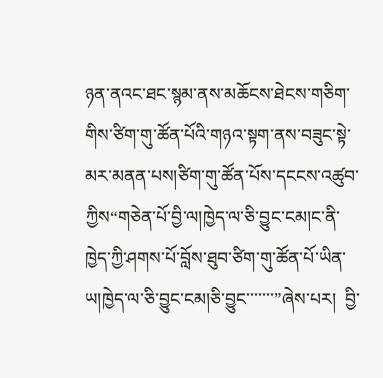ཉན་ནའང་ཐང་སྙམ་ནས་མཆོངས་ཐེངས་གཅིག་གིས་ཙིག་གུ་ཚོན་པོའི་གཉའ་སྟག་ནས་བཟུང་སྟེ་མར་མནན་པས།ཙིག་གུ་ཚོན་པོས་དངངས་འཚུབ་ཀྱིས“གཅེན་པོ་བྱི་ལ།ཁྱེད་ལ་ཅི་བྱུང་ངམ།ང་ནི་ཁྱེད་ཀྱི་ཤགས་པོ་བློས་ཐུབ་ཙིག་གུ་ཚོན་པོ་ཡིན་ཡ།ཁྱེད་ལ་ཅི་བྱུང་ངམ།ཅི་བྱུང་་་་་་་”ཞེས་པར།  བྱི་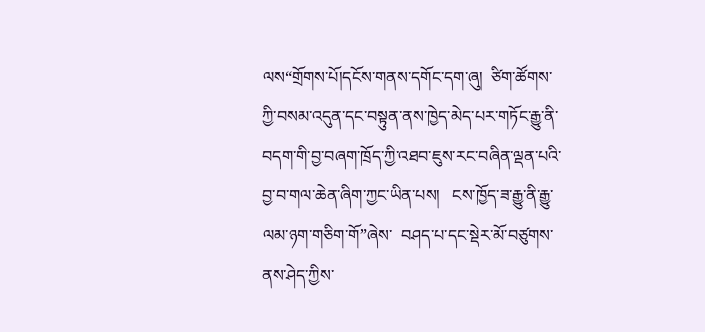ལས“གྲོགས་པོ།དངོས་གནས་དགོང་དག་ཞུ།  ཙིག་ཚོགས་ཀྱི་བསམ་འདུན་དང་བསྟུན་ནས་ཁྱེད་མེད་པར་གཏོང་རྒྱུ་ནི་བདག་གི་བྱ་བཞག་ཁྲོད་ཀྱི་འཐབ་ཇུས་རང་བཞིན་ལྡན་པའི་བྱ་བ་གལ་ཆེན་ཞིག་ཀྱང་ཡིན་པས།   ངས་ཁྱོད་ཟ་རྒྱུ་ནི་རྒྱུ་ལམ་ཉག་གཅིག་གོ”ཞེས་  བཤད་པ་དང་སྡེར་མོ་བཙུགས་ནས་ཤེད་ཀྱིས་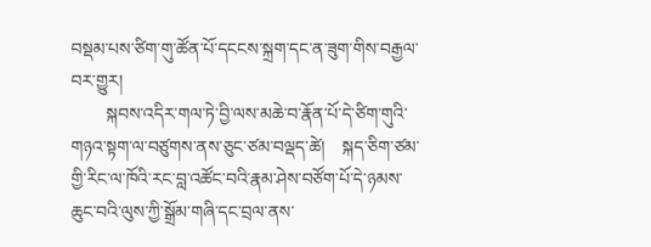བསྡམ་པས་ཙིག་གུ་ཚོན་པོ་དངངས་སྐྲག་དང་ན་ཟུག་གིས་བརྒྱལ་བར་གྱུར།
        སྐབས་འདིར་གལ་ཏེ་བྱི་ལས་མཆེ་བ་རྣོན་པོ་དེ་ཙིག་གུའི་གཉའ་སྟག་ལ་བཙུགས་ནས་ཅུང་ཙམ་བལྡད་ཚེ།    སྐད་ཅིག་ཙམ་གྱི་རིང་ལ་ཁོའི་རང་བླ་འཚོང་བའི་རྣམ་ཤེས་བཙོག་པོ་དེ་ཉམས་ཆུང་བའི་ལུས་ཀྱི་སྒྲོམ་གཞི་དང་བྲལ་ནས་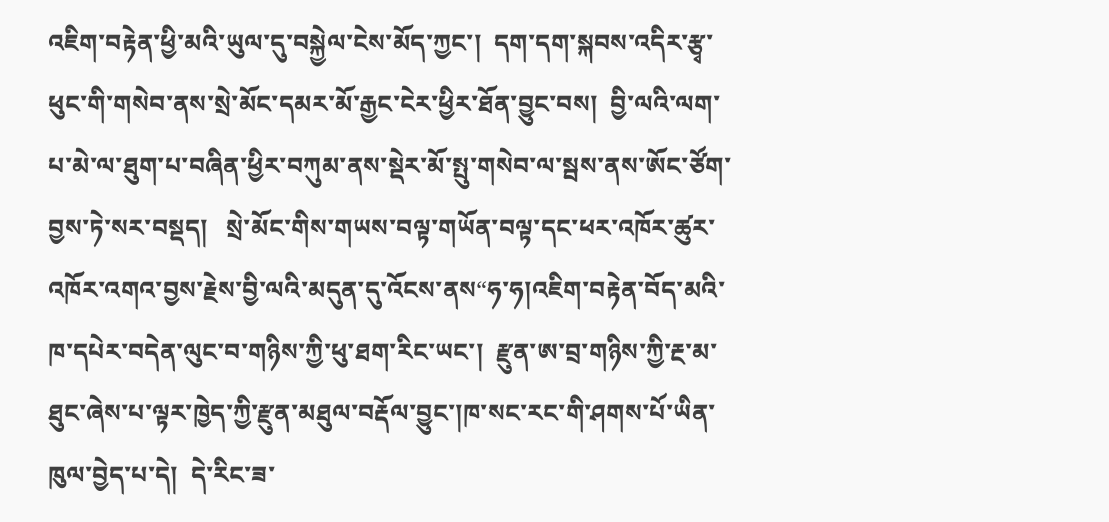འཇིག་བརྟེན་ཕྱི་མའི་ཡུལ་དུ་བསྐྱེལ་ངེས་མོད་ཀྱང་།  དག་དག་སྐབས་འདིར་རྩྭ་ཕུང་གི་གསེབ་ནས་སྲེ་མོང་དམར་མོ་རྒྱང་ངེར་ཕྱིར་ཐོན་བྱུང་བས།  བྱི་ལའི་ལག་པ་མེ་ལ་ཐུག་པ་བཞིན་ཕྱིར་བཀུམ་ནས་སྡེར་མོ་སྤུ་གསེབ་ལ་སྦས་ནས་ཨོང་ཙོག་བྱས་ཏེ་སར་བསྡད།   སྲེ་མོང་གིས་གཡས་བལྟ་གཡོན་བལྟ་དང་ཕར་འཁོར་ཚུར་འཁོར་འགའ་བྱས་རྗེས་བྱི་ལའི་མདུན་དུ་འོངས་ནས“ཧ་ཧ།འཇིག་བརྟེན་བོད་མའི་ཁ་དཔེར་བདེན་ལུང་བ་གཉིས་ཀྱི་ཕུ་ཐག་རིང་ཡང་།  རྫུན་ཨ་བྲ་གཉིས་ཀྱི་རྔ་མ་ཐུང་ཞེས་པ་ལྟར་ཁྱེད་ཀྱི་རྫུན་མཐུལ་བརྡོལ་བྱུང་།ཁ་སང་རང་གི་ཤགས་པོ་ཡིན་ཁུལ་བྱེད་པ་དེ།  དེ་རིང་ཟ་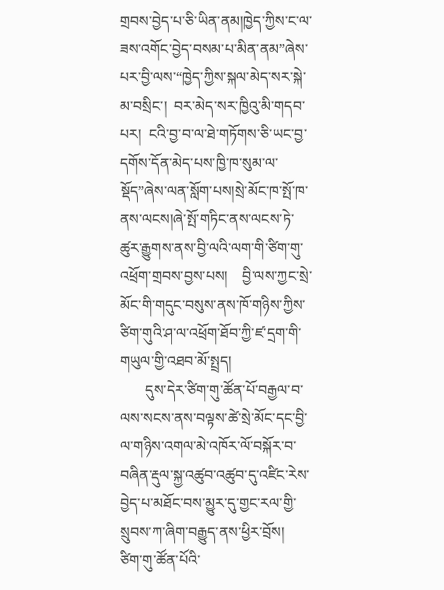གྲབས་བྱེད་པ་ཅི་ཡིན་ནམ།ཁྱེད་ཀྱིས་ང་ལ་ཟས་འགོང་བྱེད་བསམ་པ་མིན་ནམ”ཞེས་པར་བྱི་ལས་“ཁྱེད་ཀྱིས་སྐལ་མེད་སར་སྐེ་མ་བསྲིང་།  བར་མེད་སར་ཁྱིའུ་མི་གདབ་པར།  ངའི་བྱ་བ་ལ་ཐེ་གཏོགས་ཅི་ཡང་བྱ་དགོས་དོན་མེད་པས་ཁྱི་ཁ་སུམ་ལ་སྡོད”ཞེས་ལན་སློག་པས།སྲེ་མོང་ཁ་སྤོ་ཁ་ནས་ལངས།ཞེ་སྤོ་གཏིང་ནས་ལངས་ཏེ་ཚུར་རྒྱུགས་ནས་བྱི་ལའི་ལག་གི་ཙིག་གུ་འཕྲོག་གྲབས་བྱས་པས།    བྱི་ལས་ཀྱང་སྲེ་མོང་གི་གདུང་བསུས་ནས་ཁོ་གཉིས་ཀྱིས་ཙིག་གུའི་ཤ་ལ་འཕྲོག་ཐོབ་ཀྱི་ཛ་དྲག་གི་གཡུལ་གྱི་འཐབ་མོ་སྤྲད།
       དུས་དེར་ཙིག་གུ་ཚོན་པོ་བརྒྱལ་བ་ལས་སངས་ནས་བལྟས་ཚེ་སྲེ་མོང་དང་བྱི་ལ་གཉིས་འགལ་མེ་འཁོར་ལོ་བསྐོར་བ་བཞིན་རྡུལ་སྐྱ་འཚུབ་འཚུབ་དུ་འཛིང་རེས་བྱེད་པ་མཐོང་བས་མྱུར་དུ་གྱང་རལ་གྱི་སྲུབས་ཀ་ཞིག་བརྒྱུད་ནས་ཕྱིར་བྲོས།   ཙིག་གུ་ཚོན་པོའི་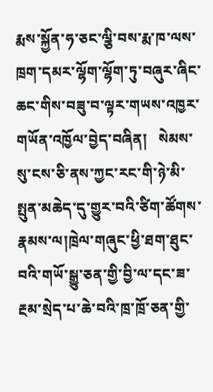རྨས་སྐྱོན་ཧ་ཅང་ལྕི་བས་རྨ་ཁ་ལས་ཁྲག་དམར་ལྷོག་ལྷོག་ཏུ་བཞུར་ཞིང་ཆང་གིས་བཟུ་བ་ལྟར་གཡས་འཁྱར་གཡོན་འཁྱོལ་བྱེད་བཞིན།   སེམས་སུ་ངས་ཅི་ནས་ཀྱང་རང་གི་ཉེ་མི་སྤུན་མཆེད་དུ་གྱུར་བའི་ཙིག་ཚོགས་རྣམས་ལ།ཁྲེལ་གཞུང་ཕྱི་ཐག་ཐུང་བའི་གཡོ་སྒྱུ་ཅན་གྱི་བྱི་ལ་དང་ཟ་རྔམ་སྲེད་པ་ཆེ་བའི་ཁྲ་ཁྲོ་ཅན་གྱི་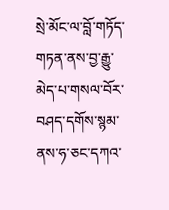སྲེ་མོང་ལ་བློ་གཏོད་གཏན་ནས་བྱ་རྒྱུ་མེད་པ་གསལ་བོར་བཤད་དགོས་སྙམ་ནས་ཧ་ཅང་དཀའ་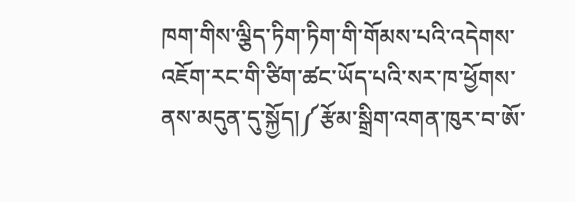ཁག་གིས་ལྕིད་ཏིག་ཏིག་གི་གོམས་པའི་འདེགས་འཇོག་རང་གི་ཙིག་ཚང་ཡོད་པའི་སར་ཁ་ཕྱོགས་ནས་མདུན་དུ་སྐྱོད།༼རྩོམ་སྒྲིག་འགན་ཁུར་བ་ཨོ་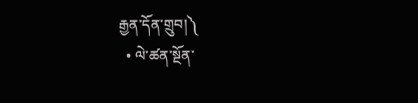རྒྱན་དོན་གྲུབ།༽
  • ལེ་ཚན་སྔོན་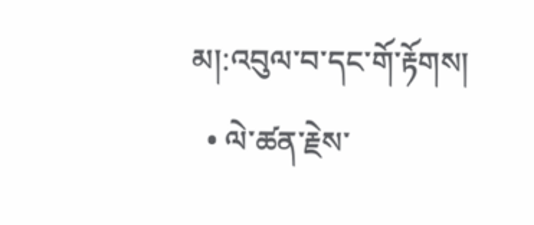མ།:འབུལ་བ་དང་གོ་རྟོགས།
  • ལེ་ཚན་རྗེས་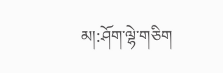མ།:ཤོག་ལྷེ་གཅིག